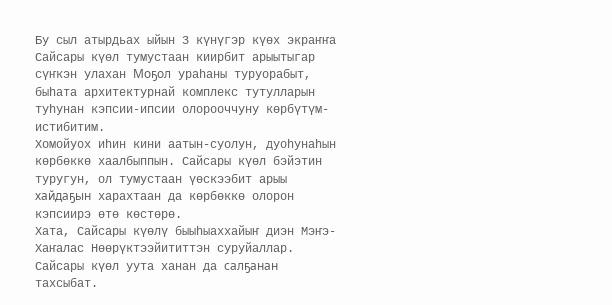Бу сыл атырдьах ыйын 3 күнүгэр күөх экраҥҥа Сайсары күөл тумустаан киирбит арыытыгар сүҥкэн улахан Моҕол ураһаны туруорабыт, быһата архитектурнай комплекс тутулларын туһунан кэпсии-ипсии олорооччуну көрбүтүм-истибитим.
Хомойуох иһин кини аатын-суолун, дуоһунаһын көрбөккө хаалбыппын. Сайсары күөл бэйэтин туругун, ол тумустаан үөскээбит арыы хайдаҕын харахтаан да көрбөккө олорон кэпсиирэ өтө көстөрө.
Хата, Сайсары күөлү быыһыаххайыҥ диэн Мэҥэ-Хаҥалас Нөөрүктээйититтэн суруйаллар. Сайсары күөл уута ханан да салҕанан тахсыбат.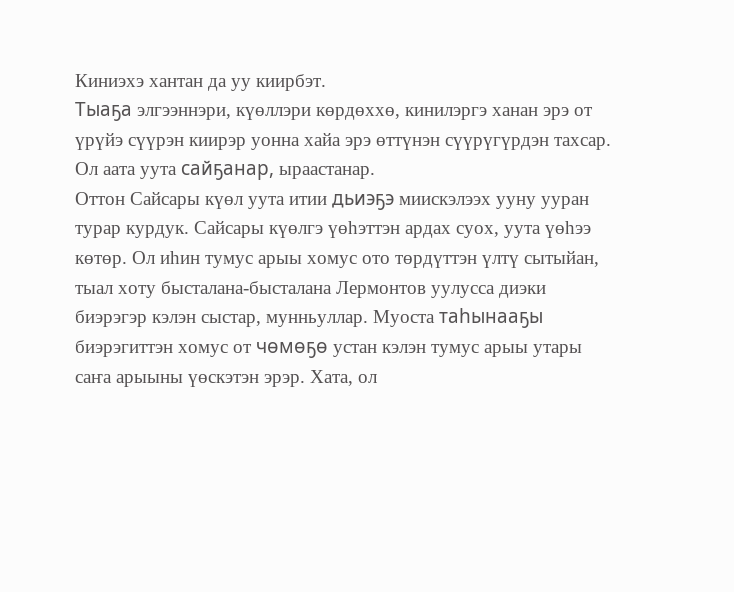Киниэхэ хантан да уу киирбэт.
Тыаҕа элгээннэри, күөллэри көрдөххө, кинилэргэ ханан эрэ от үрүйэ сүүрэн киирэр уонна хайа эрэ өттүнэн сүүрүгүрдэн тахсар. Ол аата уута сайҕанар, ыраастанар.
Оттон Сайсары күөл уута итии дьиэҕэ миискэлээх ууну ууран турар курдук. Сайсары күөлгэ үөһэттэн ардах суох, уута үөһээ көтөр. Ол иһин тумус арыы хомус ото төрдүттэн үлтү сытыйан, тыал хоту бысталана-бысталана Лермонтов уулусса диэки биэрэгэр кэлэн сыстар, мунньуллар. Муоста таһынааҕы биэрэгиттэн хомус от чөмөҕө устан кэлэн тумус арыы утары саҥа арыыны үөскэтэн эрэр. Хата, ол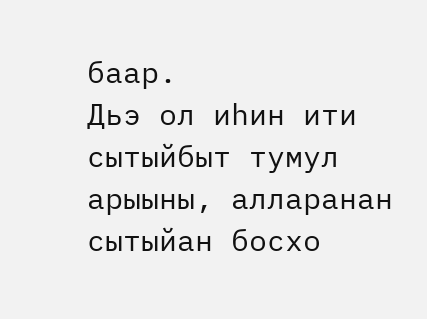баар.
Дьэ ол иһин ити сытыйбыт тумул арыыны, алларанан сытыйан босхо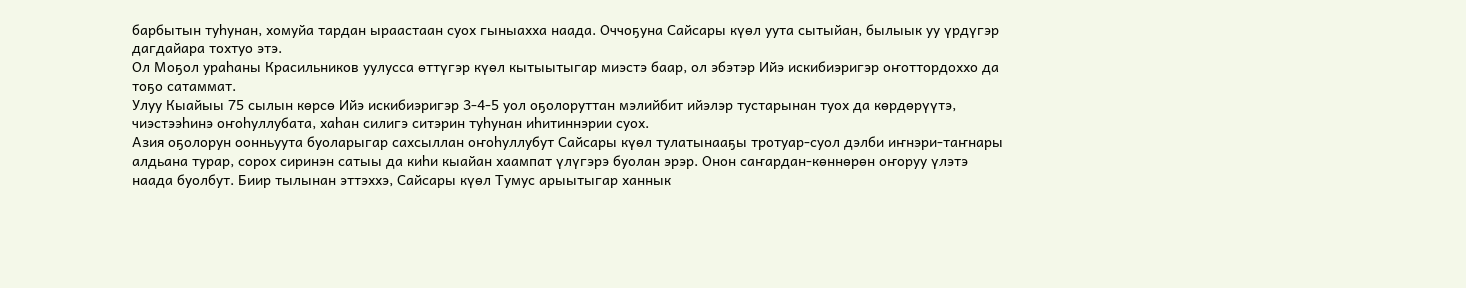барбытын туһунан, хомуйа тардан ыраастаан суох гыныахха наада. Оччоҕуна Сайсары күөл уута сытыйан, былыык уу үрдүгэр дагдайара тохтуо этэ.
Ол Моҕол ураһаны Красильников уулусса өттүгэр күөл кытыытыгар миэстэ баар, ол эбэтэр Ийэ искибиэригэр оҥоттордоххо да тоҕо сатаммат.
Улуу Кыайыы 75 сылын көрсө Ийэ искибиэригэр 3-4-5 уол оҕолоруттан мэлийбит ийэлэр тустарынан туох да көрдөрүүтэ, чиэстээһинэ оҥоһуллубата, хаһан силигэ ситэрин туһунан иһитиннэрии суох.
Азия оҕолорун оонньуута буоларыгар сахсыллан оҥоһуллубут Сайсары күөл тулатынааҕы тротуар-суол дэлби иҥнэри-таҥнары алдьана турар, сорох сиринэн сатыы да киһи кыайан хаампат үлүгэрэ буолан эрэр. Онон саҥардан-көннөрөн оҥоруу үлэтэ наада буолбут. Биир тылынан эттэххэ, Сайсары күөл Тумус арыытыгар ханнык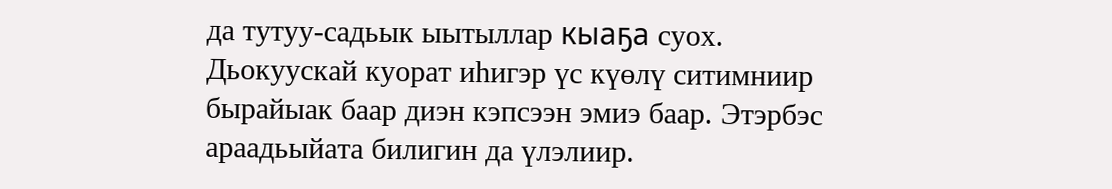да тутуу-садьык ыытыллар кыаҕа суох.
Дьокуускай куорат иһигэр үс күөлү ситимниир бырайыак баар диэн кэпсээн эмиэ баар. Этэрбэс араадьыйата билигин да үлэлиир.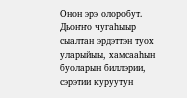Онон эрэ олоробут.
Дьоҥҥо чугаһыыр сыалтан эрдэттэн туох уларыйыы, хамсааһын буоларын биллэрии, сэрэтии куруутун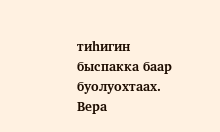тиһигин быспакка баар буолуохтаах.
Вера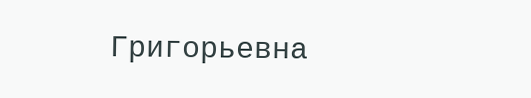Григорьевна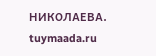НИКОЛАЕВА.
tuymaada.ru